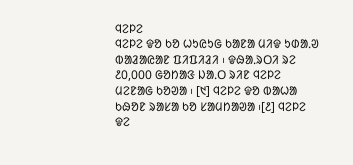ᱧᱮᱞᱮ
ᱧᱮᱞᱮ ᱫᱚ ᱠᱚ ᱦᱩᱭᱩᱜ ᱠᱟᱱᱟ ᱢᱤᱫ ᱩᱰᱟᱹᱣ ᱵᱟᱲᱟᱭᱟᱱ ᱯᱤᱯᱤᱲᱤ ᱾ ᱫᱷᱟᱹᱨᱛᱤ ᱨᱮ ᱒᱐,᱐᱐᱐ ᱜᱚᱴᱟᱝ ᱡᱟᱹᱛ ᱨᱤᱱ ᱧᱮᱞᱮ ᱢᱮᱱᱟᱜ ᱠᱚᱣᱟ ᱾ [᱑] ᱧᱮᱞᱮ ᱫᱚ ᱵᱟᱦᱟ ᱠᱷᱚᱱ ᱨᱟᱥᱟ ᱠᱚ ᱥᱟᱢᱴᱟᱣᱟ ᱾[᱒] ᱧᱮᱞᱮ ᱫᱮ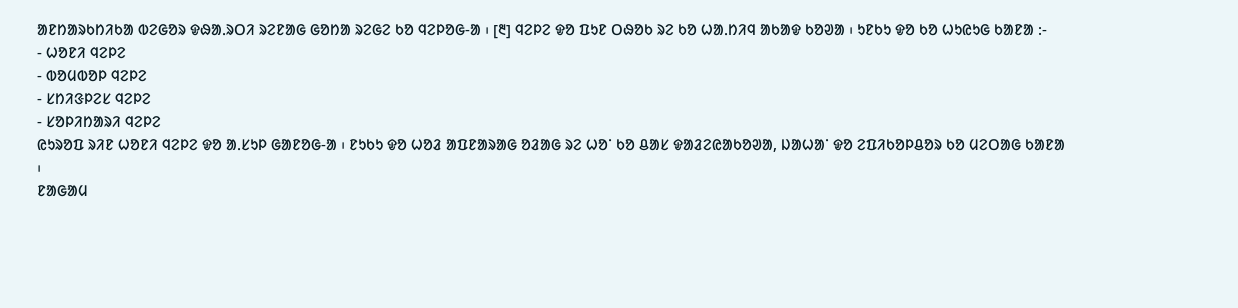ᱟᱱᱴᱟᱨᱠᱴᱤᱠᱟ ᱵᱮᱜᱚᱨ ᱫᱷᱟᱹᱨᱛᱤ ᱨᱮᱱᱟᱜ ᱜᱚᱴᱟ ᱨᱮᱜᱮ ᱠᱚ ᱧᱮᱞᱚᱜ-ᱟ ᱾ [᱓] ᱧᱮᱞᱮ ᱫᱚ ᱯᱩᱱ ᱛᱷᱚᱠ ᱨᱮ ᱠᱚ ᱦᱟᱹᱴᱤᱧ ᱟᱠᱟᱫ ᱠᱚᱣᱟ ᱾ ᱩᱱᱠᱩ ᱫᱚ ᱠᱚ ᱦᱩᱭᱩᱜ ᱠᱟᱱᱟ :-
- ᱦᱚᱱᱤ ᱧᱮᱞᱮ
- ᱵᱚᱢᱵᱚᱞ ᱧᱮᱞᱮ
- ᱥᱴᱤᱝᱞᱮᱥ ᱧᱮᱞᱮ
- ᱥᱚᱞᱤᱴᱟᱨᱤ ᱧᱮᱞᱮ
ᱭᱩᱨᱚᱯ ᱨᱤᱱ ᱦᱚᱱᱤ ᱧᱮᱞᱮ ᱫᱚ ᱟᱹᱥᱩᱞ ᱜᱟᱱᱚᱜ-ᱟ ᱾ ᱱᱩᱠᱩ ᱫᱚ ᱦᱚᱲ ᱟᱯᱱᱟᱨᱟᱜ ᱚᱲᱟᱜ ᱨᱮ ᱦᱚᱸ ᱠᱚ ᱪᱟᱥ ᱫᱟᱲᱮᱭᱟᱠᱚᱣᱟ, ᱡᱟᱦᱟᱸ ᱫᱚ ᱮᱯᱤᱠᱚᱞᱪᱚᱨ ᱠᱚ ᱢᱮᱛᱟᱜ ᱠᱟᱱᱟ ᱾
ᱱᱟᱜᱟᱢ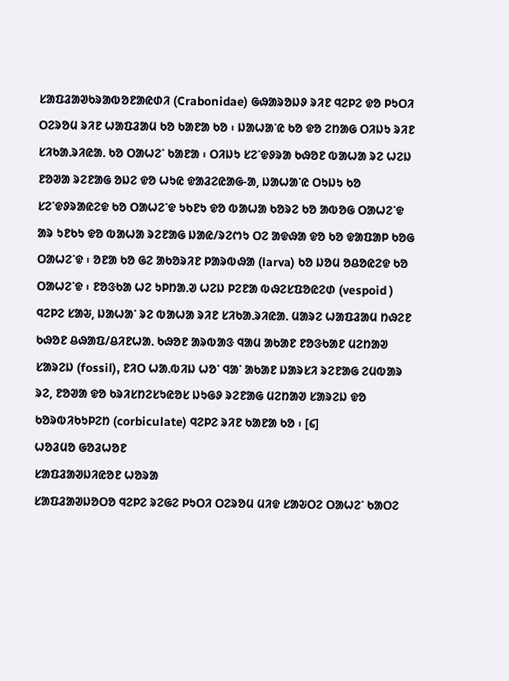ᱥᱟᱯᱲᱟᱣᱠᱨᱟᱵᱚᱱᱟᱭᱰᱤ (Crabonidae) ᱜᱷᱟᱨᱚᱡᱽ ᱨᱤᱱ ᱧᱮᱞᱮ ᱫᱚ ᱞᱩᱛᱤ ᱛᱮᱨᱚᱢ ᱨᱤᱱ ᱦᱟᱯᱲᱟᱢ ᱠᱚ ᱠᱟᱱᱟ ᱠᱚ ᱾ ᱡᱟᱦᱟᱸᱭ ᱠᱚ ᱫᱚ ᱮᱴᱟᱜ ᱛᱤᱡᱩ ᱨᱤᱱ ᱥᱤᱠᱟᱹᱨᱤᱭᱟᱹ ᱠᱚ ᱛᱟᱦᱮᱸ ᱠᱟᱱᱟ ᱾ ᱛᱤᱡᱩ ᱥᱮᱸᱫᱽᱨᱟ ᱠᱷᱚᱱ ᱵᱟᱦᱟ ᱨᱮ ᱦᱮᱡ ᱱᱚᱣᱟ ᱨᱮᱱᱟᱜ ᱚᱡᱮ ᱫᱚ ᱦᱩᱭ ᱫᱟᱲᱮᱭᱟᱜ-ᱟ, ᱡᱟᱦᱟᱸᱭ ᱛᱩᱡᱩ ᱠᱚ ᱥᱮᱸᱫᱽᱨᱟᱭᱮᱫ ᱠᱚ ᱛᱟᱦᱮᱸᱫ ᱩᱠᱱᱩ ᱫᱚ ᱵᱟᱦᱟ ᱠᱚᱨᱮ ᱠᱚ ᱟᱵᱚᱜ ᱛᱟᱦᱮᱸᱫ ᱟᱨ ᱩᱱᱠᱩ ᱫᱚ ᱵᱟᱦᱟ ᱨᱮᱱᱟᱜ ᱡᱟᱭ/ᱨᱮᱬᱩ ᱛᱮ ᱟᱫᱷᱟ ᱫᱚ ᱠᱚ ᱫᱟᱯᱟᱞ ᱠᱚᱜ ᱛᱟᱦᱮᱸᱫ ᱾ ᱚᱱᱟ ᱠᱚ ᱜᱮ ᱟᱠᱚᱨᱤᱱ ᱞᱟᱨᱵᱷᱟ (larva) ᱠᱚ ᱡᱚᱢ ᱚᱪᱚᱭᱮᱫ ᱠᱚ ᱛᱟᱦᱮᱸᱫ ᱾ ᱱᱚᱝᱠᱟ ᱦᱮ ᱩᱞᱴᱟᱹᱣ ᱦᱮᱡ ᱞᱮᱱᱟ ᱵᱷᱮᱥᱯᱚᱭᱮᱰ (vespoid ) ᱧᱮᱞᱮ ᱥᱟᱶ, ᱡᱟᱦᱟᱸ ᱨᱮ ᱵᱟᱦᱟ ᱨᱤᱱ ᱥᱤᱠᱟᱹᱨᱤᱭᱟᱹ ᱢᱟᱨᱮ ᱦᱟᱯᱲᱟᱢ ᱴᱷᱮᱱ ᱠᱷᱚᱱ ᱪᱷᱟᱯ/ᱪᱤᱱᱦᱟᱹ ᱠᱷᱚᱱ ᱟᱨᱵᱟᱝ ᱧᱟᱢ ᱟᱠᱟᱱ ᱱᱚᱝᱠᱟᱱ ᱢᱮᱴᱟᱣ ᱥᱟᱨᱮᱡ (fossil), ᱱᱤᱛ ᱦᱟᱹᱵᱤᱡ ᱦᱚᱸ ᱧᱟᱸ ᱟᱠᱟᱱ ᱡᱟᱨᱥᱤ ᱨᱮᱱᱟᱜ ᱮᱢᱵᱟᱨ ᱨᱮ, ᱱᱚᱣᱟ ᱫᱚ ᱠᱨᱤᱥᱴᱮᱥᱩᱭᱚᱥ ᱡᱩᱜᱽ ᱨᱮᱱᱟᱜ ᱢᱮᱴᱟᱣ ᱥᱟᱨᱮᱡ ᱫᱚ ᱠᱚᱨᱵᱤᱠᱩᱞᱮᱴ (corbiculate) ᱧᱮᱞᱮ ᱨᱤᱱ ᱠᱟᱱᱟ ᱠᱚ ᱾ [᱔]
ᱦᱚᱲᱢᱚ ᱜᱚᱲᱦᱚᱱ
ᱥᱟᱯᱲᱟᱣᱡᱤᱭᱚᱱ ᱦᱚᱨᱟ
ᱥᱟᱯᱲᱟᱣᱡᱚᱛᱚ ᱧᱮᱞᱮ ᱨᱮᱜᱮ ᱞᱩᱛᱤ ᱛᱮᱨᱚᱢ ᱢᱤᱫ ᱥᱟᱶᱛᱮ ᱛᱟᱦᱮᱸ ᱠᱟᱛᱮ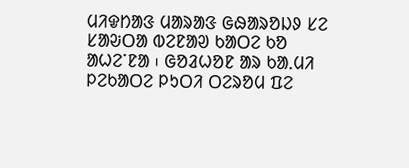ᱢᱤᱫᱴᱟᱝ ᱢᱟᱨᱟᱝ ᱜᱷᱟᱨᱚᱡᱽ ᱥᱮ ᱥᱟᱶᱛᱟ ᱵᱮᱱᱟᱣ ᱠᱟᱛᱮ ᱠᱚ ᱟᱦᱮᱸᱱᱟ ᱾ ᱜᱚᱲᱦᱚᱱ ᱟᱨ ᱠᱟᱹᱢᱤ ᱞᱮᱠᱟᱛᱮ ᱞᱩᱛᱤ ᱛᱮᱨᱚᱢ ᱯᱮ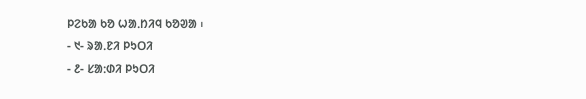ᱞᱮᱠᱟ ᱠᱚ ᱦᱟᱹᱴᱤᱧ ᱠᱚᱣᱟ ᱾
- ᱑- ᱨᱟᱹᱱᱤ ᱞᱩᱛᱤ
- ᱒- ᱥᱟᱺᱰᱤ ᱞᱩᱛᱤ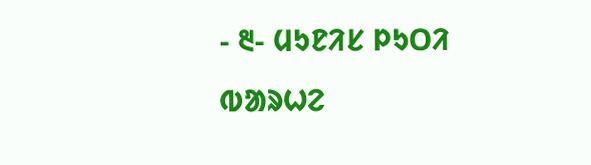- ᱓- ᱢᱩᱱᱤᱥ ᱞᱩᱛᱤ
ᱵᱟᱨᱦᱮ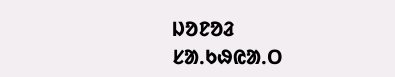ᱡᱚᱱᱚᱲ
ᱥᱟᱹᱠᱷᱭᱟᱹᱛ